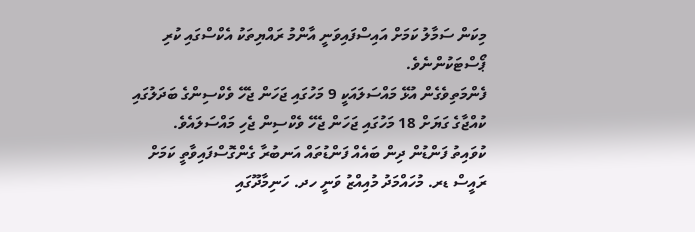މިކަން ސަމާލު ކަމަށް އައިސްފައިވަނީ އާންމު ރައްޔިތަކު އެކްސްގައި ކުރި ޕޯސްޓަކުންނެވެ.
ފެންމަތިވެގެން އުޅޭ މައްސަލައަކީ 9 މަހުގައި ޖަހަން ޖެހޭ ވެކްސިންގެ ބަދަލުގައި ކުއްޖާގެ ގަޔަށް 18 މަހުގައި ޖަހަން ޖެހޭ ވެކްސިން ޖެހި މައްސަލައެވެ.
ކުވައިތު ފަންޑުން ދިން ބައެއް ފަންޑުތައް އަނބުރާ ގެންގޮސްފައިވާތީ ކަމަށް ރައީސް ޑރ. މުހައްމަދު މުއިއްޒު ވަނީ ހދ. ހަނިމާދޫގައި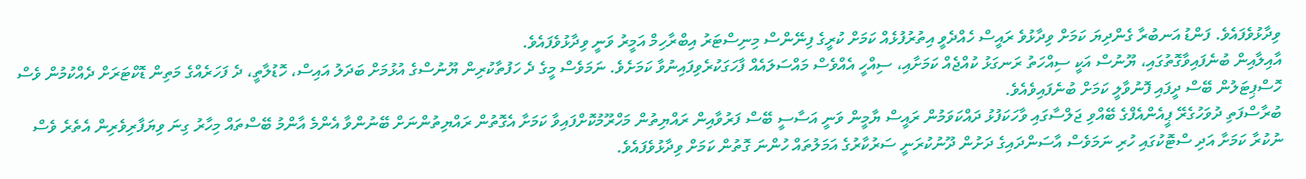ވިދާޅުވެފައެވެ. ފަންޑު އަނބުރާ ގެންދިޔަ ކަމަށް ވިދާޅުވެ ރައީސް ހެއްދެވީ އިތުރުފުޅެއް ކަމަށް ކުރީގެ ފިނޭންސް މިނިސްޓަރު އިބްރާހިމް އަމީރު ވަނީ ވިދާޅުވެފައެވެ.
އާއިލާއިން ބުނެފައިވާގޮތުގައި، ޔޫނުސް އަކީ ސިއްހަތު ރަނގަޅު ކުއްޖެއް ކަމަށާއި، ސިއްހީ އެއްވެސް މައްސަލައެއް ފާހަގަކުރެވިފައިނުވާ ކަމަށެވެ. ނަމަވެސް މީގެ ދެ ހަފުތާކުރިން ޔޫނުސްގެ އުޅުމަށް ބަދަލު އައިސް، ހޮޑުލާތީ، ދެ ފަހަރެއްގެ މަތިން ޑޮކްޓަރަށް ދެއްކުމުން ވެސް ހޮސްޕިޓަލުން ބޭސް ދީފައި ފޮނުވާލީ ކަމަށް ބުނެފައިވެއެވެ.
ބުރާސްފަތި ދުވަހުގެރޭ ޕީއެންއެފްގެ ބޭއްވި ޖަލްސާގައި ވާހަކަފުޅު ދައްކަވަމުން ރައީސް ޔާމީން ވަނީ އަސާސީ ބޭސް ފަރުވާއިން ރައްޔިތުން މަހްރޫމުކޮށްފައިވާ ކަމަށާ އެގޮތުން ރައްޔިތުންނަށް ބޭނުންވާ އެންމެ އާންމު ބޭސްތައް މިހާރު ގިނަ ވިޔަފާރިވެރިން އެތެރެ ވެސް ނުކުރާ ކަމަށާ އަދި ސްޓޮކުގައި ހުރި ނަމަވެސް އާސަންދައިގެ ދަށުން ދޫނުކުރަނީ ސަރުކާރުގެ އަމަލުތައް ހުންނަ ގޮތުން ކަމަށް ވިދާޅުވެފައެވެ.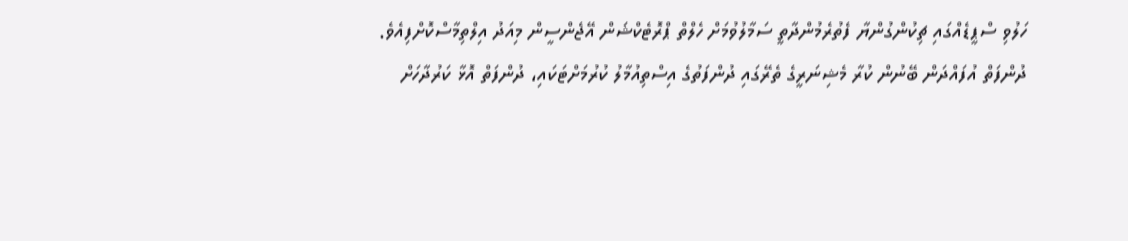ހަލުވި ސްޕީޑެއްގައި ޗިކުންގުންޔާ ފެތުރެމުންދާތީ ސަމާލުވުމަށް ހެލްތް ޕްރޮޓެކްޝަން އޭޖެންސީން މިއަދު އިލްތިމާސްކޮށްފިއެވެ.
ދުންފަތް އުފައްދަން ބޭނުން ކުރާ މެޝިނަރީގެ ތެރޭގައި ދުންފަތުގެ އިސްތިއުމާލު ކުރުމަށްޓަކައި، ދުންފަތް އޮޅާ ކަރުދާހަށް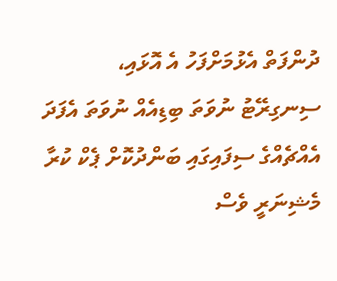ދުންފަތް އެޅުމަށްފަހު އެ އޮޅައި، ސިނގިރޭޓު ނުވަތަ ބިޑިއެއް ނުވަތަ އެފަދަ އެއްޗެއްގެ ސިފައިގައި ބަންދުކޮށް ޕެކް ކުރާ މެޝިނަރީ ވެސް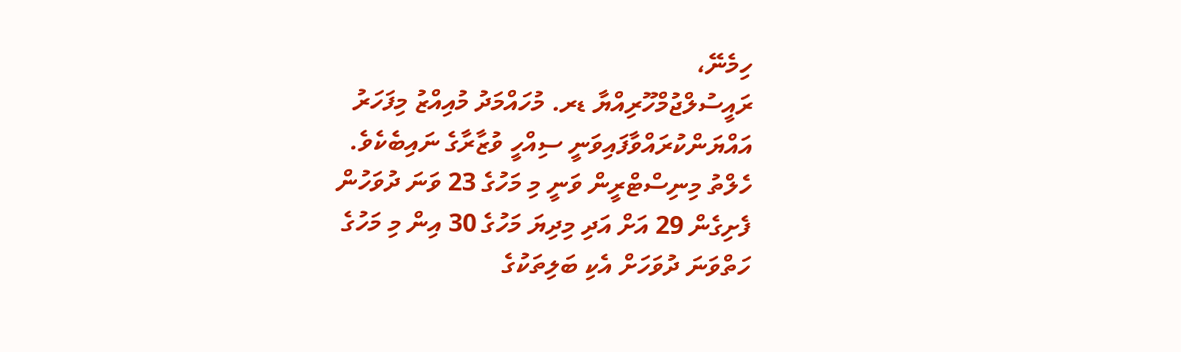ހިމެނޭ،
ރައީސުލްޖުމްހޫރިއްޔާ ޑރ. މުހައްމަދު މުއިއްޒު މިފަހަރު އައްޔަންކުރައްވާފައިވަނީ ސިއްހީ ވުޒާރާގެ ނައިބެކެވެ.
ހެލްތު މިނިސްޓްރީން ވަނީ މި މަހުގެ 23 ވަނަ ދުވަހުން ފެށިގެން 29 އަށް އަދި މިދިޔަ މަހުގެ 30 އިން މި މަހުގެ ހަތްވަނަ ދުވަހަށް އެކި ބަލިތަކުގެ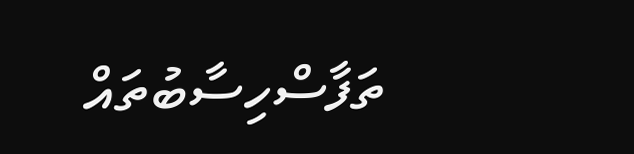ތަފާސްހިސާބުތައް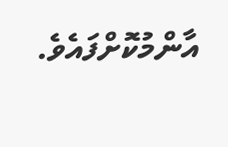އާންމުކޮށްފައެވެ.